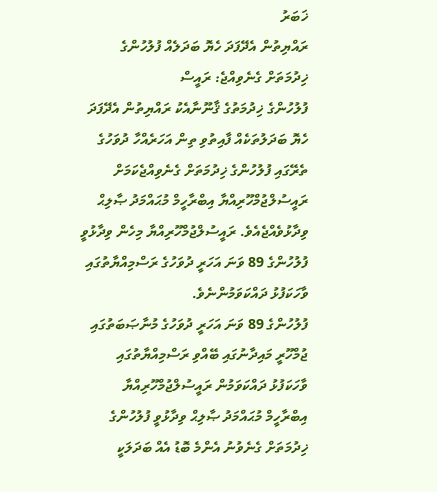ޚަބަރު
ރައްޔިތުން އެދޭފަދަ ހެޔޮ ބަދަލެއް ފުލުހުންގެ ޚިދުމަތަށް ގެނެވިއްޖެ: ރައީސް
ފުލުހުންގެ ޚިދުމަތުގެ ޤާނޫނާއެކު ރައްޔިތުން އެދޭފަދަ ހެޔޮ ބަދަލުތަކެއް ފާއިތުވި ތިން އަހަރެއްހާ ދުވަހުގެ ތެރޭގައި ފުލުހުންގެ ޚިދުމަތަށް ގެނެވިއްޖެކަމަށް ރައީސުލްޖުމްހޫރިއްޔާ އިބްރާހީމް މުޙައްމަދު ޞާލިޙް ވިދާޅުވެއްޖެއެވެ. ރައީސުލްޖުމްހޫރިއްޔާ މިހެން ވިދާޅުވީ ފުލުހުންގެ 89 ވަނަ އަހަރީ ދުވަހުގެ ރަސްމިއްޔާތުގައި ވާހަކަފުޅު ދައްކަވަމުންނެވެ.
ފުލުހުންގެ 89 ވަނަ އަހަރީ ދުވަހުގެ މުނާޞަބަތުގައި ޖުމްހޫރީ މައިދާނުގައި ބޭއްވި ރަސްމިއްޔާތުގައި ވާހަކަފުޅު ދައްކަވަމުން ރައީސުލްޖުމްހޫރިއްޔާ އިބްރާހީމް މުޙައްމަދު ޞާލިޙް ވިދާޅުވީ ފުލުހުންގެ ޚިދުމަތަށް ގެނެވުނު އެންމެ ބޮޑު އެއް ބަދަލަކީ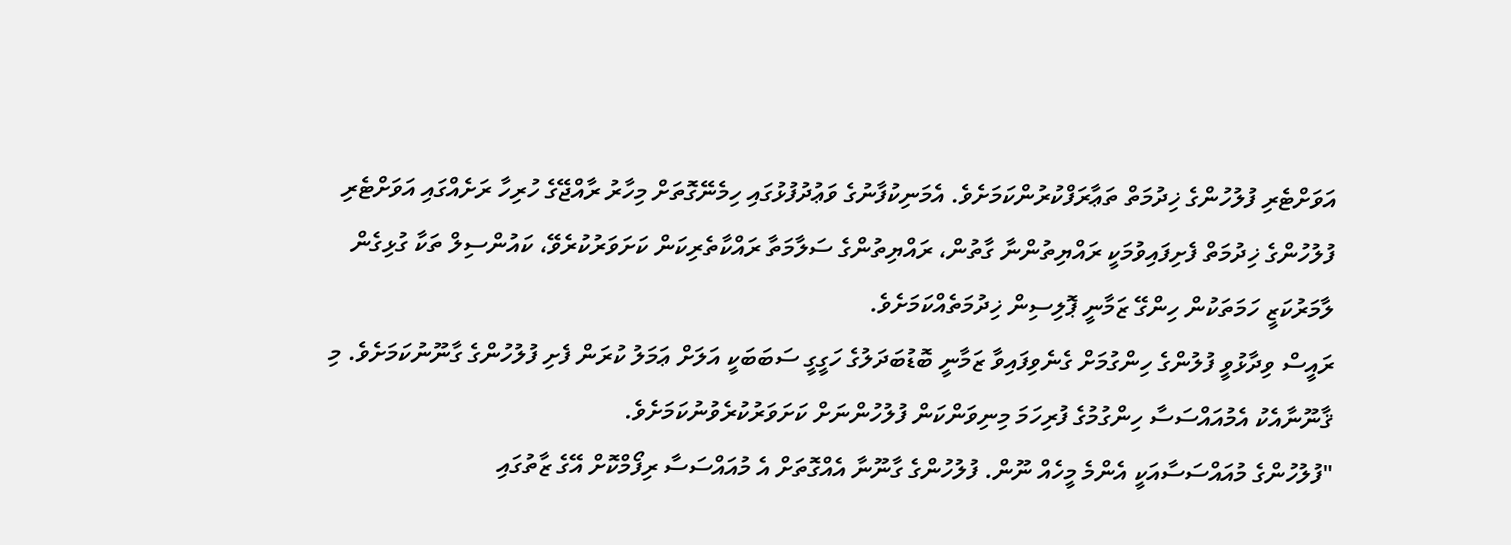އަވަށްޓެރި ފުލުހުންގެ ޚިދުމަތް ތަޢާރަފްކުރުންކަމަށެވެ. އެމަނިކުފާނުގެ ވަޢުދުފުޅުގައި ހިމެނޭގޮތަށް މިހާރު ރާއްޖޭގެ ހުރިހާ ރަށެއްގައި އަވަށްޓެރި ފުލުހުންގެ ޚިދުމަތް ފެށިފައިވުމަކީ ރައްޔިތުންނާ ގާތުން، ރައްޔިތުންގެ ސަލާމަތާ ރައްކާތެރިކަން ކަށަވަރުކުރެވޭ، ކައުންސިލް ތަކާ ގުޅިގެން ލާމަރުކަޒީ ހަމަތަކުން ހިންގޭ ޒަމާނީ ޕޮލިސިން ޚިދުމަތެއްކަމަށެވެ.
ރައީސް ވިދާޅުވީ ފުލުންގެ ހިންގުމަށް ގެނެވިފައިވާ ޒަމާނީ ބޮޑުބަދަލުގެ ހަގީގީ ސަބަބަކީ އަލަށް ޢަމަލު ކުރަން ފެށި ފުލުހުންގެ ގާނޫނުކަމަށެވެ. މި ޤާނޫނާއެކު އެމުއައްސަސާ ހިންގުމުގެ ފުރިހަމަ މިނިވަންކަން ފުލުހުންނަށް ކަށަވަރުކުރެވުނުކަމަށެވެ.
"ފުލުހުންގެ މުއައްސަސާއަކީ އެންމެ މީހެއް ނޫން. ފުލުހުންގެ ގާނޫނާ އެއްގޮތަށް އެ މުއައްސަސާ ރިފޯމްކޮށް އޭގެ ޒާތުގައި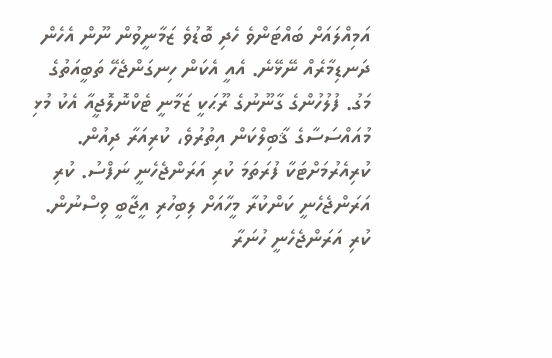އަމިއްލައަށް ބައްޓަންވެ ހެދި ބޮޑުވެ ޒަމާނީވުން ނޫން އެހެން ދަނޑިމާރެއް ނޭޅޭނެ. އެއީ އެކަން ހިނގަންޖެހޭ ތަބީއަތުގެ މަގު. ފުލުހުންގެ ގާނޫނުގެ ރޫޙަކީ ޒަމާނީ ޓެކްނޮލޮޖީއާ އެކު މުޅި މުއައްސަސާގެ ޤާބިލްކަން އިތުރުވެ، ކުރިއަރާ ދިއުން. ކުރިއެރުމަށްޓަކާ ފުރަތަމަ ކުރި އަރަންޖެހެނީ ނަފްސު. ކުރި އަރަންޖެހެނީ ކަންކުރާ މީހާއަށް ލިބިހުރި އީޖާބީ ވިސްނުން. ކުރި އަރަންޖެހެނީ ހުނަރާ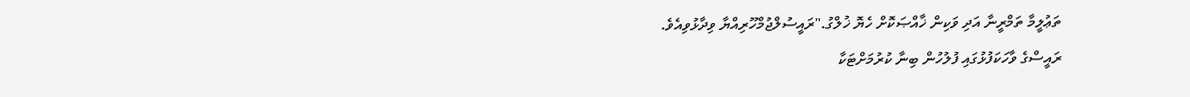ތަޢުލީމާ ތަމްރީނާ އަދި ވަކިން ޚާއްޞަކޮށް ހެޔޮ ޚުލްގު."ރައީސުލްޖުމްހޫރިއްޔާ ވިދާޅުވިއެވެ.
ރައީސްގެ ވާހަކަފުޅުގައި ފުލުހުން ބިނާ ކުރުމަށްޓަކާ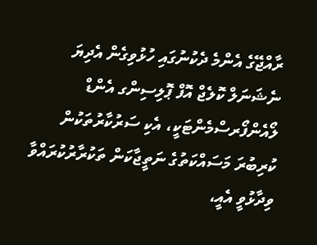ރާއްޖޭގެ އެންމެ ދެކުނުގައި ހުޅުވިގެން އެދިޔަ ނެޝަނަލް ކޮލެޖް އޮފް ޕޮލިސިންގ އެންޑް ލޯއެންފޯރސްމެންޓަކީ، އެކި ސަރުކާރުތަކުން ކުރިބުރަ މަސައްކަތުގެ ނަތީޖާކަން ތަކުރާރުކުރައްވާ ވިދާޅުވީ އެއީ،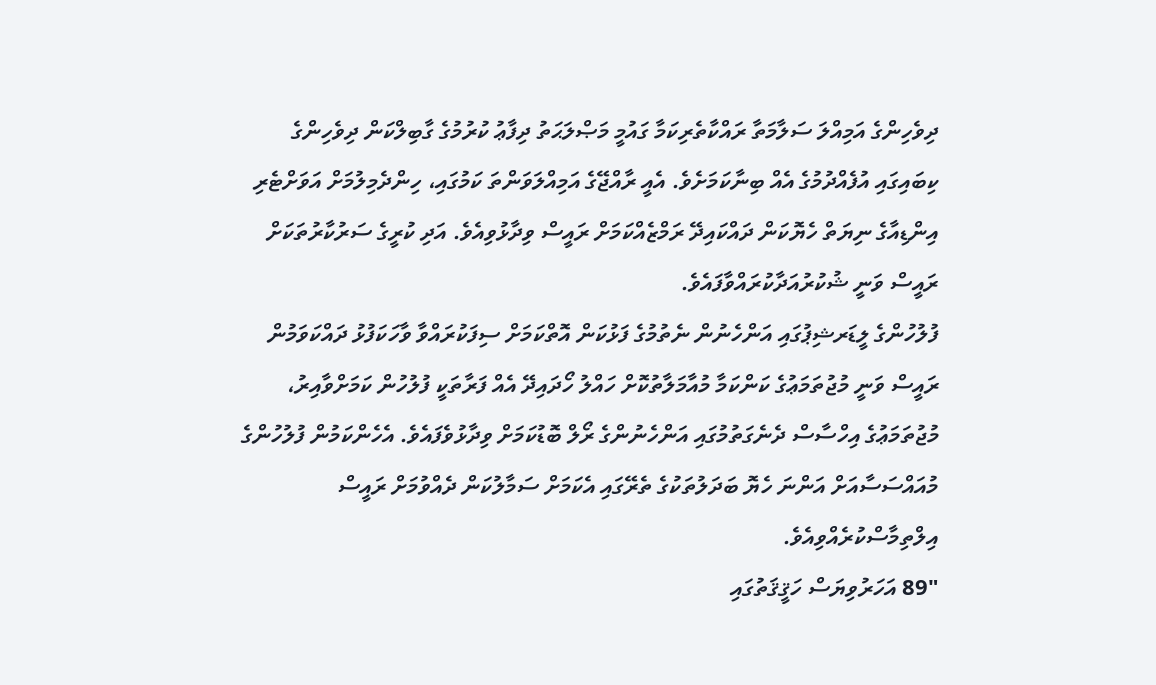ދިވެހިންގެ އަމިއްލަ ސަލާމަތާ ރައްކާތެރިކަމާ ގައުމީ މަޞްލަޙަތު ދިފާޢު ކުރުމުގެ ގާބިލްކަން ދިވެހިންގެ ކިބައިގައި އުފެއްދުމުގެ އެއް ބިނާކަމަށެވެ. އެއީ ރާއްޖޭގެ އަމިއްލަވަންތަ ކަމުގައި، ހިންދެމިލުމަށް އަވަށްޓެރި އިންޑިއާގެ ނިޔަތް ހެޔޮކަން ދައްކައިދޭ ރަމްޒެއްކަމަށް ރައީސް ވިދާޅުވިއެވެ. އަދި ކުރީގެ ސަރުކާރުތަކަށް ރައީސް ވަނީ ޝުކުރުއަދާކުރައްވާފައެވެ.
ފުލުހުންގެ ލީޑަރޝިޕުގައި އަންހެނުން ނެތުމުގެ ފަޅުކަން އޮތްކަމަށް ސިފަކުރައްވާ ވާހަކަފުޅު ދައްކަވަމުން ރައީސް ވަނީ މުޖުތަމަޢުގެ ކަންކަމާ މުއާމަލާތުކޮށް ހައްލު ހޯދައިދޭ އެއް ފަރާތަކީ ފުލުހުން ކަމަށްވާއިރު، މުޖުތަމަޢުގެ އިހްސާސް ދެނެގަތުމުގައި އަންހެނުންގެ ރޯލް ބޮޑުކަމަށް ވިދާޅުވެފައެވެ. އެހެންކަމުން ފުލުހުންގެ މުއައްސަސާއަށް އަންނަ ހެޔޮ ބަދަލުތަކުގެ ތެރޭގައި އެކަމަށް ސަމާލުކަން ދެއްވުމަށް ރައީސް އިލްތިމާސްކުރެއްވިއެވެ.
"89 އަހަރުވިޔަސް ހަޤީޤަތުގައި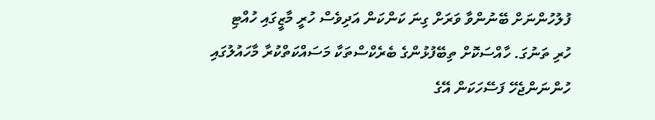ފުލުހުންނަށް ބޭނުންވާ ވަރަށް ގިނަ ކަންކަން އަދިވެސް ހުރީ މާޒީގައި ހުއްޓި ހުރި ތަނުގަ. ހާއްސަކޮށް ތިބޭފުޅުންގެ ބެރެކްސްތަކާ މަސައްކަތްކުރާ މާހައުލުގައި ހުންނަންޖެހޭ ފަސޭހަކަން އޭގެ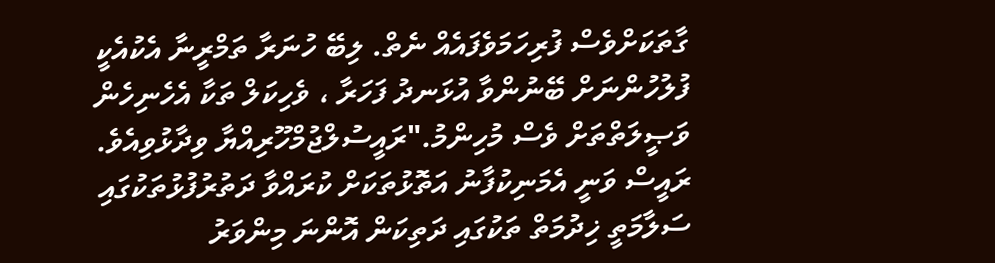ގާތަކަށްވެސް ފުރިހަމަވެފައެއް ނެތް. ލިބޭ ހުނަރާ ތަމްރީނާ އެކުއެކީ ފުލުހުންނަށް ބޭނުންވާ އުޅަނދު ފަހަރާ ، ވެހިކަލް ތަކާ އެހެނިހެން ވަޞީލަތްތަށް ވެސް މުހިންމު."ރައީސުލްޖުމްހޫރިއްޔާ ވިދާޅުވިއެވެ.
ރައީސް ވަނީ އެމަނިކުފާނު އަތޮޅުތަކަށް ކުރައްވާ ދަތުރުފުޅުތަކުގައި ސަލާމަތީ ޚިދުމަތް ތަކުގައި ދަތިކަން އޮންނަ މިންވަރު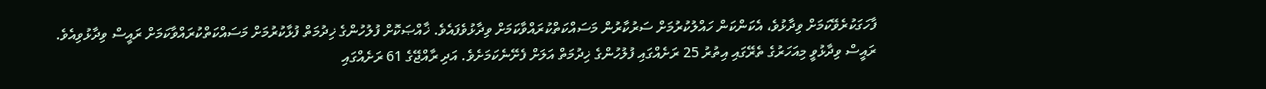ފާހަގަކުރެވޭކަމަށް ވިދާޅުވެ، އެކަންކަން ހައްލުކުރުމަށް ސަރުކާރުން މަސައްކަތްކުރައްވާކަމަށް ވިދާޅުވެފައެވެ. ޚާއްޞަކޮށް ފުލުހުންގެ ޚިދުމަތް ފުޅާކުރުމަށް މަސައްކަތްކުރައްވާކަމަށް ރައީސް ވިދާޅުވިއެވެ.
ރައީސް ވިދާޅުވީ މިއަހަރުގެ ތެރޭގައި އިތުރު 25 ރަށެއްގައި ފުލުހުންގެ ޚިދުމަތް އަލަށް ފެށޭނެކަމަށެވެ. އަދި ރާއްޖޭގެ 61 ރަށެއްގައި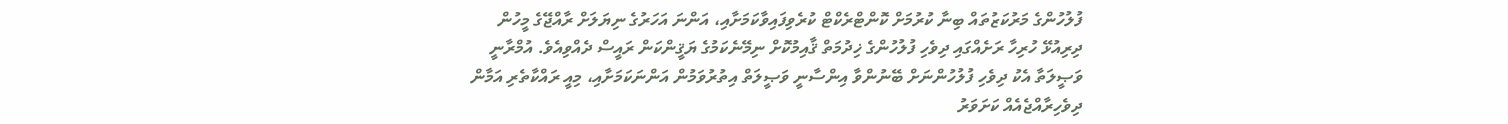ފުލުހުންގެ މަރުކަޒުތައް ބިނާ ކުރުމަށް ކޮންޓްރެކްޓް ކުރެވިފައިވާކަމަށާއި، އަންނަ އަހަރުގެ ނިޔަލަށް ރާއްޖޭގެ މީހުން ދިރިއުޅޭ ހުރިހާ ރަށެއްގައި ދިވެހި ފުލުހުންގެ ޚިދުމަތް ޤާއިމުކޮށް ނިމޭނެކަމުގެ ޔަޤީންކަން ރައީސް ދެއްވިއެވެ. އުމްރާނީ ވަޞީލަތާ އެކު ދިވެހި ފުލުހުންނަށް ބޭނުންވާ އިންސާނީ ވަޞީލަތް އިތުރުވަމުން އަންނަކަމަށާއި، މިއީ ރައްކާތެރި އަމާން ދިވެހިރާއްޖެއެއް ކަށަވަރު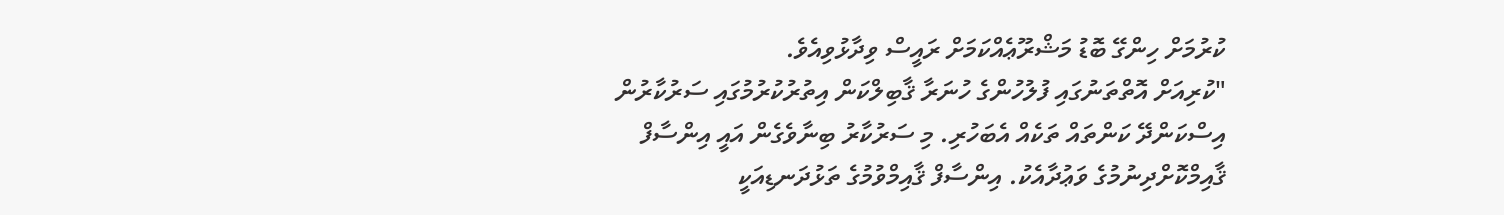ކުރުމަށް ހިންގޭ ބޮޑު މަޝްރޫޢެއްކަމަށް ރައީސް ވިދާޅުވިއެވެ.
"ކުރިއަށް އޮތްތަނުގައި ފުލުހުންގެ ހުނަރާ ޤާބިލްކަން އިތުރުކުރުމުގައި ސަރުކާރުން އިސްކަންދޭ ކަންތައް ތަކެއް އެބަހުރި. މި ސަރުކާރު ބިނާވެގެން އައީ އިންސާފް ޤާއިމްކޮށްދިނުމުގެ ވަޢުދާއެކު. އިންސާފް ޤާއިމްވުމުގެ ތަޅުދަނޑިއަކީ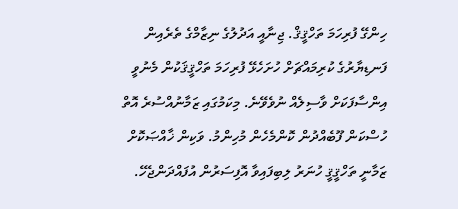ހިންގޭ ފުރިހަމަ ތަހްޤީޤް. ޖިނާއީ އަދުލުގެ ނިޒާމްގެ ތެރެއިން ފަނޑިޔާރުގެ ކުރިމައްޗަށް ހުށަހެޅޭ ފުރިހަމަ ތަހްޤީޤަކުން މެނުވީ އިންސާފަކަށް ވާސިލެއް ނުވެވޭނެ. މިކަމުގައި ޒަމާނުއްސުރެ އޮތް ހުސްކަން ފޫބެއްދުން ކޮންމެހެން މުހިންމު. ވަކިން ޚާއްޞަކޮށް ޒަމާނީ ތަހްޤީޤީ ހުނަރު ލިބިފައިވާ އޮފިސަރުން އުފައްދަންޖެހޭ.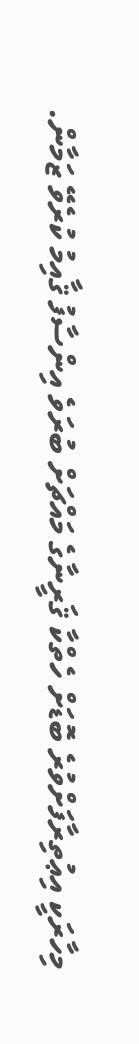މިހާރަކީ އިޢުތިރާފަށްވުރެ ބޮޑަށް ހެތްކާ ޤަރީނާގެ މައްޗަށް ބުރަވެ އިންސާފު ޤާއިމު ކުރެވޭ ޒަމާން.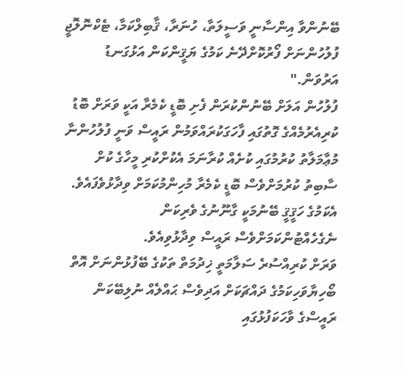ބޭނުންވާ އިންސާނީ ވަސީލަތާ، ހުނަރާ، ޤާބިލްކަމާ، ޓެކްނޮލޮޖީ ފުލުހުންނަށް ފޯރުކޮށްދޭނެ ކަމުގެ ޔަޤީންކަން އަޅުގަނޑު އަރުވަން."
ފުލުހުން އަލަށް ބޭނުންކުރަން ފެށި ބޮޑީ ކެމެރާ އަކީ ވަރަށް ބޮޑު ކުރިއެރުމެއްގެ ގޮތުގައި ފާހަގަކުރައްވަމުން ރައީސް ވަނީ ފުލުހުންނާ މުޢާމަލާތު ކުރުމުގައި ކުށެއް ކުރާނަމަ އެކުށްކުރި މީހާގެ ކުށް ސާބިތު ކުރުމަށްވެސް ބޮޑީ ކެމެރާ މުހިންމުކަމަށް ވިދާޅުވެފައެވެ. އެކަމުގެ ހަޤީޤީ ބޭނުމަކީ ގާނޫނުގެ ވެރިކަން ނެގެހެއްޓުންކަމަށްވެސް ރައީސް ވިދާޅުވިއެވެ.
ވަރަށް ކުރިއްސުރެ ސަލާމަތީ ޚިދުމަތް ތަކުގެ ބޭފުޅުންނަށް އޮތް ބޯހިޔާވަހިކަމުގެ ދައްޗަކަށް އަދިވެސް ޙައްލެއް ނުލިބޭކަން ރައީސްގެ ވާހަކަފުޅުގައި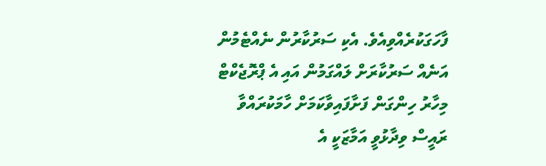ފާހަގަކުރެއްވިއެވެ. އެކި ސަރުކާރުން ނެއްޓެމުން އަނެއް ސަރުކާރަށް ލައްގަމުން އައި އެ ޕްރޮޖެކްޓް މިހާރު ހިންގަން ފަށާފައިވާކަމަށް ހާމަކުރައްވާ ރައީސް ވިދާޅުވީ އަމާޒަކީ އެ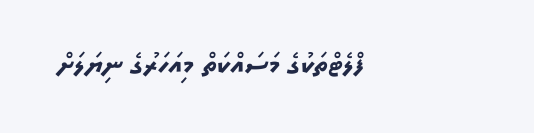ފްލެޓްތަކުގެ މަސައްކަތް މިއަހަރުގެ ނިޔަލަށް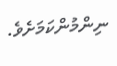ނިންމުންކަމަށެވެ.